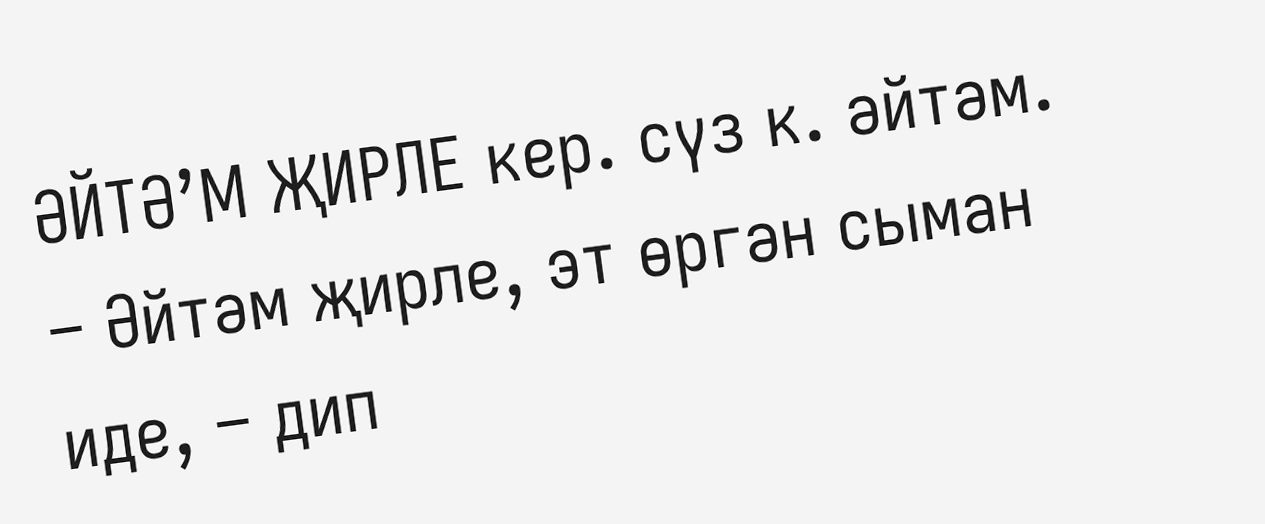ӘЙТӘ’М ҖИРЛЕ кер. сүз к. әйтәм. – Әйтәм җирле, эт өргән сыман иде, – дип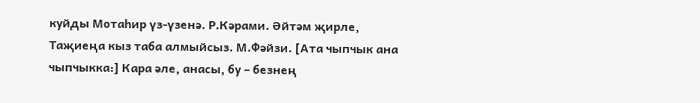куйды Мотаһир үз-үзенә. Р.Кәрами. Әйтәм җирле, Таҗиеңа кыз таба алмыйсыз. М.Фәйзи. [Ата чыпчык ана чыпчыкка:] Кара әле, анасы, бу – безнең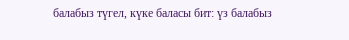балабыз түгел, күке баласы бит: үз балабыз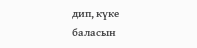дип, күке баласын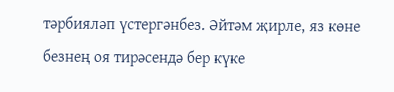тәрбияләп үстергәнбез. Әйтәм җирле, яз көне безнең оя тирәсендә бер күке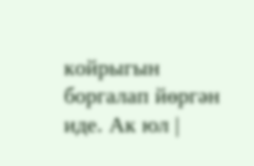койрыгын боргалап йөргән иде. Ак юл |